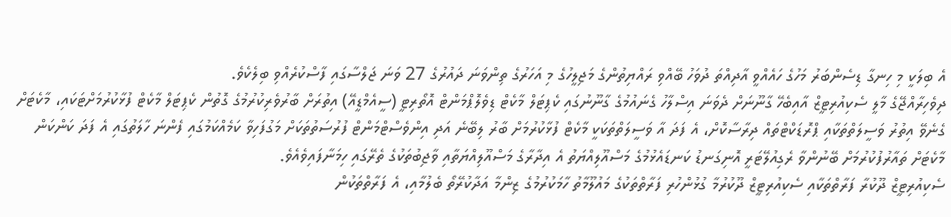އެ ބިލަކީ މި ހިނގާ ޑިސެންބަރު މަހުގެ ހައެއްވީ އާދިއްތަ ދުވަހު ބޭއްވި ރައްޔިތުންގެ މަޖިލީހުގެ މި އަހަރުގެ ތިންވަނަ ދައުރުގެ 27 ވަނަ ޖަލްސާގައި ފާސްކުރެއްވި ބިލެކެވެ.
ދިވެހިރާއްޖޭގެ މާލީ ސެކިއުރިޓީޒް އާއިބެހޭ ގާނޫނަށް ދެވަނަ އިސްލާހު ގެނައުމުގެ ގާނޫނުގައި ކެޕިޓަލް މާކެޓް ޑިވެލޮޕްމަންޓް އޮތޯރިޓީ (ސީއެމްޑީއޭ) އިތުރަށް ބާރުވެރިކުރުމުގެ ގޮތުން ކެޕިޓަލް މާކެޓް ފުޅާކުރުމަށްޓަކައި، މާކެޓަށް ގެނެވޭ އިތުރު ވަސީލަތްތަކާއި ޕްރޮޑަކްޓްތައް ދިރާސާކޮށް، އެ ފަދަ އާ ވަސީލަތްތަކަކީ މާކެޓް ފުޅާކުރުމަށް ބާރު ލިބޭނެ އަދި އިންވެސްޓްމަންޓް ފުރުސަތުތަކަށް މަގުފަހިވާ ކަމެއްކަމުގައި ފެންނަ ހާލަތުގައި އެ ފަދަ ކަންކަން މާކެޓަށް ތައާރުފުކުރުމަށް ބޭނުންވާ ރެގިއުލޭޓަރީ އޮނިގަނޑު ކަނޑައެޅުމުގެ މަސްއޫލިއްޔަތު އެ އިދާރާގެ މަސްއޫލިއްޔަތާއި ވާޖިބުތަކުގެ ތެރޭގައި ހިމަނާފައިވެއެވެ.
ސެކިއުރިޓީޒް ދޫކުރާ ފަރާތްތަކާއި ސެކިއުރިޓީޒް ދޫކުރުމާ ގުޅުންހުރި ފަރާތްތަކުގެ މައުލޫމާތު ހާމަކުރުމުގެ ޒިންމާ އަދާކުރޭތޯ ބެލުމާއި، އެ ފަރާތްތަކުން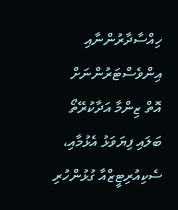ހިއްސާދާރުންނާއި އިންވެސްޓަރުންނަށް އޮތް ޒިންމާ އަދާކުރޭތޯ ބަލައި ފިޔަވަޅު އެޅުމާއި، ސެކިއުރިޓީޒްއާ ގުޅުންހުރި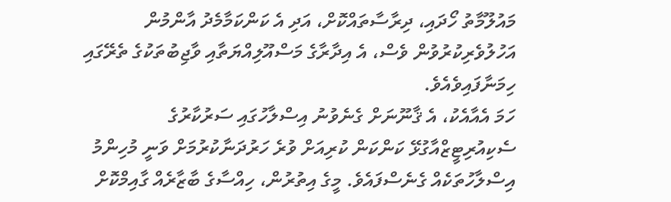މައުލޫމާތު ހޯދައި، ދިރާސާތައްކޮށް، އަދި އެ ކަންކަމާމެދު އާންމުން އަހުލުވެރިކުރުވުން ވެސް، އެ އިދާރާގެ މަސްއޫލިއްޔަތާއި ވާޖިބުތަކުގެ ތެރޭގައި ހިމަނާފައިވެއެވެ.
ހަމަ އެއާއެކު، އެ ޤާނޫނަށް ގެނެވުނު އިސްލާހުގައި ސަރުކާރުގެ ސެކިއުރިޓީޒްއާގުޅޭ ކަންކަން ކުރިއަށް ވުރެ ހަރުދަނާކުރުމަށް ވަނީ މުހިންމު އިސްލާހުތަކެއް ގެނެސްފައެވެ. މީގެ އިތުރުން، ހިއްސާގެ ބާޒާރެއް ގާއިމްކޮށް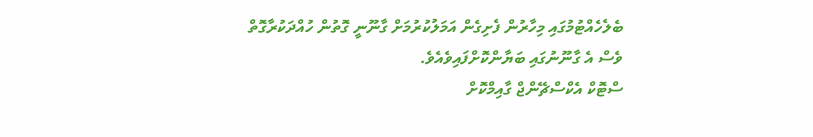ބެލެހެއްޓުމުގައި މިހާރުން ފެށިގެން އަމަލުކުރުމަށް ގާނޫނީ ގޮތުން ހުއްދަކުރާގޮތް ވެސް އެ ގާނޫނުގައި ބަޔާންކޮށްފައިވެއެވެ.
ސްޓޮކް އެކްސްޗޭންޖް ގާއިމްކޮށް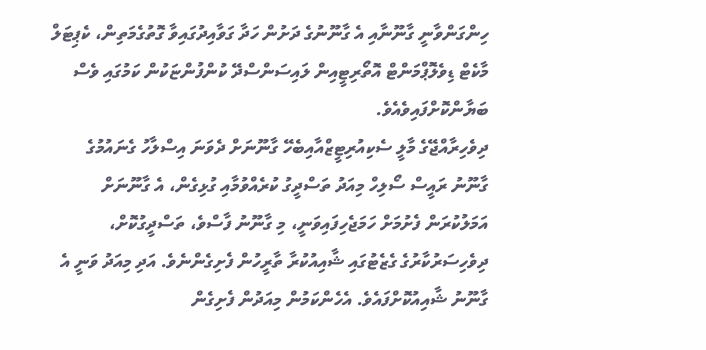ހިންގަންވާނީ ގާނޫނާއި އެ ގާނޫނުގެ ދަށުން ހަދާ ގަވާއިދުގައިވާ ގޮތުގެމަތިން، ކެޕިޓަލް މާކެޓް ޑިވެލޮޕްމަންޓް އޮތޯރިޓީއިން ލައިސަންސްދޭ ކުންފުންޏަކުން ކަމުގައި ވެސް ބަޔާންކޮށްފައިވެއެވެ.
ދިވެހިރާއްޖޭގެ މާލީ ސެކިއުރިޓީޒްއާއިބެހޭ ގާނޫނަށް ދެވަނަ އިސްލާހު ގެނައުމުގެ ގާނޫނު ރައީސް ސޯލިހް މިއަދު ތަސްދީގު ކުރެއްވުމާއި ގުޅިގެން، އެ ގާނޫނަށް އަމަލުކުރަން ފެށުމަށް ހަމަޖެހިފައިވަނީ، މި ގާނޫނު ފާސްވެ، ތަސްދީގުކޮށް، ދިވެހިސަރުކާރުގެ ގެޒެޓުގައި ޝާއިއުކުރާ ތާރީހުން ފެށިގެންނެވެ. އަދި މިއަދު ވަނީ އެ ގާނޫނު ޝާއިއުކޮށްފައެވެ. އެހެންކަމުން މިއަދުން ފެށިގެން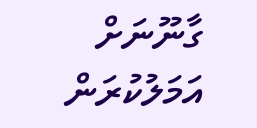ގާނޫނަށް އަމަލުކުރަން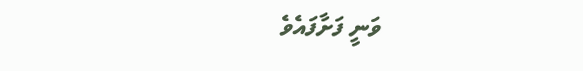ވަނީ ފަށާފައެވެ